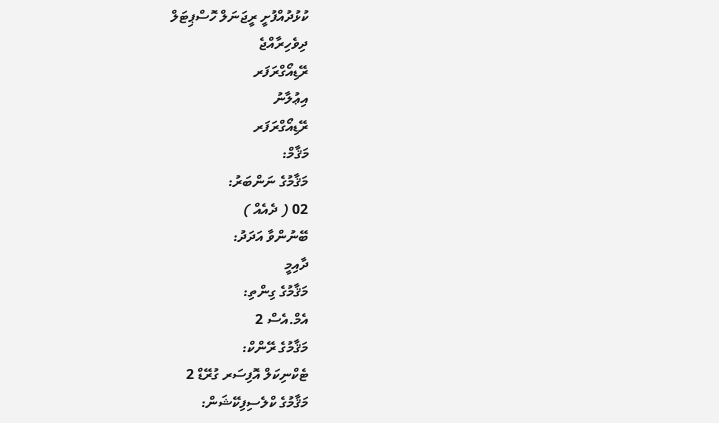ކުޅުދުއްފުށީ ރީޖަނަލް ހޮސްޕިޓަލް
ދިވެހިރާއްޖެ
ރޭޑިއޯގްރަފަރ
އިޢުލާނު
ރޭޑިއޯގްރަފަރ
މަޤާމް:
މަޤާމުގެ ނަންބަރު:
02 ( ދެއެއް )
ބޭނުންވާ އަދަދު:
ދާއިމީ
މަޤާމުގެ ގިންތި:
އެމް.އެސް 2
މަޤާމުގެ ރޭންކް:
ޓެކްނިކަލް އޮފިސަރ ގުރޭޑް 2
މަޤާމުގެ ކްލެސިފިކޭޝަން: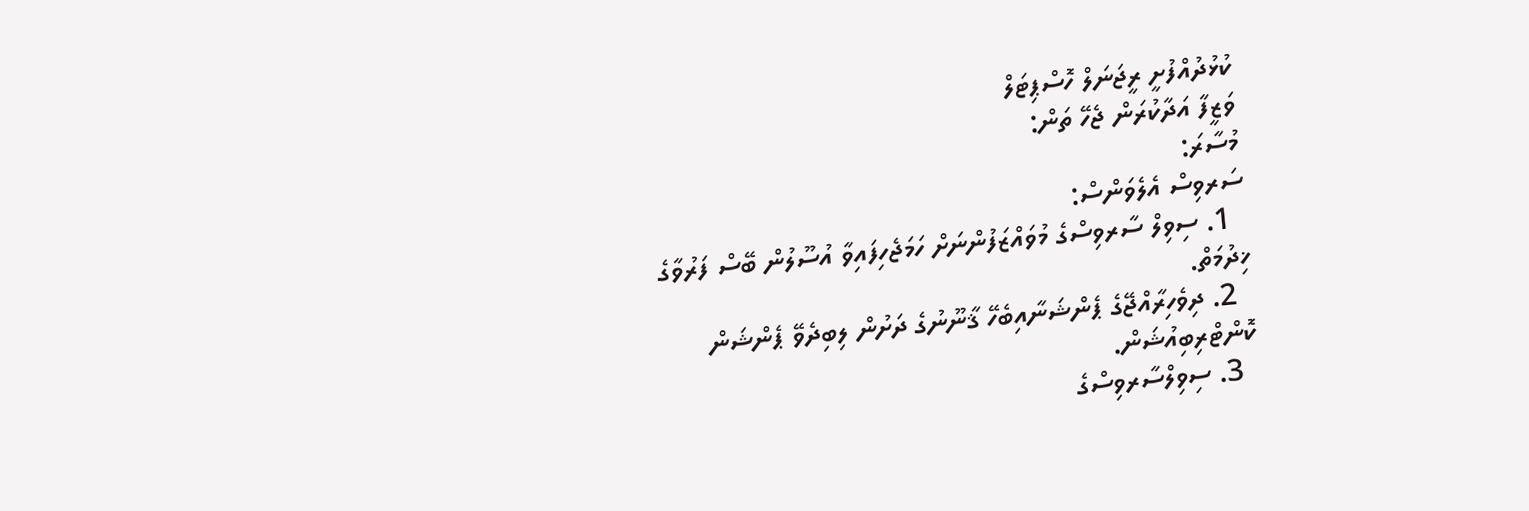ކުޅުދުއްފުށީ ރީޖަނަލް ހޮސްޕިޓަލް
ވަޒީފާ އަދާކުރަން ޖެހޭ ތަން:
މުސާރަ:
ސަރވިސް އެލެވަންސް:
  1. ސިވިލް ސާރވިސްގެ މުވައްޒަފުންނަށް ހަމަޖެހިފައިވާ އުސޫލުން ބޭސް ފަރުވާގެ ޚިދުމަތް.
  2. ދިވެހިރާއްޖޭގެ ޕެންޝަނާއިބެހޭ ޤާނޫނުގެ ދަށުން ލިބިދެވޭ ޕެންޝަން ކޮންޓްރިބިއުޝަން.
  3. ސިވިލްސާރވިސްގެ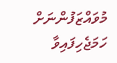މުވައްޒަފުންނަށް ހަމަޖެހިފައިވާ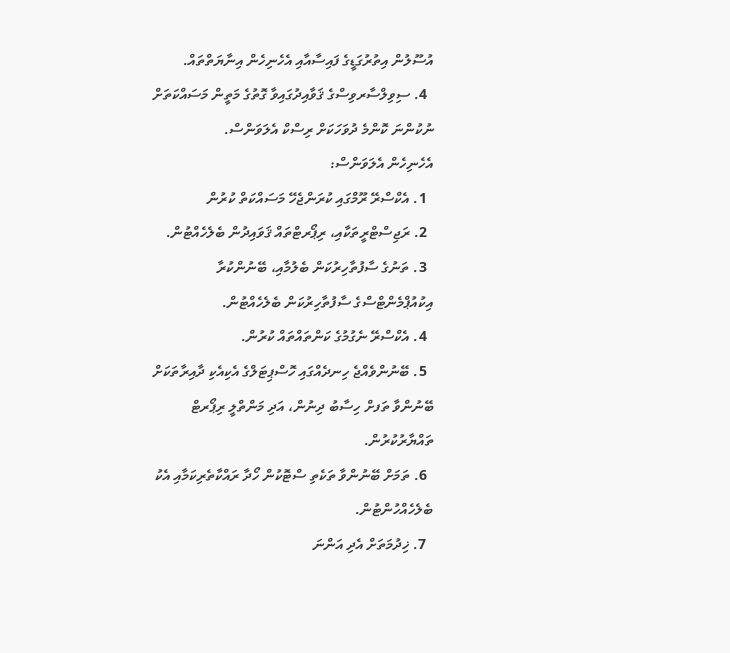އުސޫލުން އިތުރުގަޑީގެ ފައިސާއާއި އެހެނިހެން އިނާޔަތްތައް.
  4. ސިވިލްސާރވިސްގެ ޤަވާއިދުގައިވާ ގޮތުގެ މަތީން މަސައްކަތަށް ނުކުންނަ ކޮންމެ ދުވަހަކަށް ރިސްކް އެލަވަންސް.
އެހެނިހެން އެލަވަންސް:
  1. އެކްސްރޭ ރޫމްގައި ކުރަންޖެހޭ މަސައްކަތް ކުރުން
  2. ރަޖިސްޓްރީތަކާއި، ރިޕޯރޓްތައް ޤަވައިދުން ބެލެހެއްޓުން.
  3. ތަނުގެ ސާފުތާހިރުކަން ބެލުމާއި، ބޭނުންކުރާ އިކުއުޕްމެންޓްސްގެ ސާފުތާހިރުކަން ބެލެހެއްޓުން.
  4. އެކްސްރޭ ނެގުމުގެ ކަންތައްތައް ކުރުން.
  5. ބޭނުންވެއްޖެ ހިނދެއްގައި ހޮސްޕިޓަލްގެ އެކިއެކި ދާއިރާތަކަށް ބޭނުންވާ ތަފށް ހިސާބު ދިނުން، އަދި މަންތްލީ ރިޕޯރޓް ތައްޔާރުކުރުން.
  6. ތަމަށް ބޭނުންވާ ތަކެތި ސްޓޮކުން ހޯދާ ރައްކާތެރިކަމާއި އެކު ބެލެހެއްހުންޓުން.
  7. ޚިދުމަތަށް އެދި އަންނަ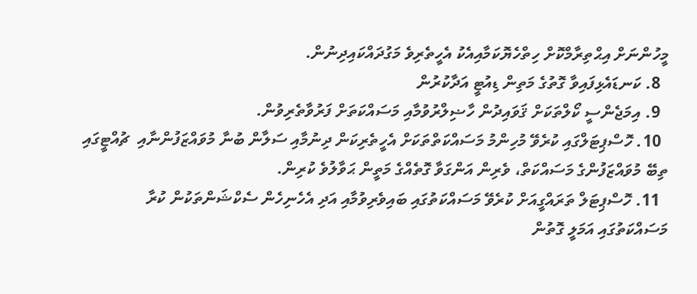މީހުންނަށް އިޙްތިރާމްކޮށް ހިތްހެޔޮކަމާއިއެކު އެހީތެރިވެ މަގުދައްކައިދިނުން.
  8. ކަނޑައެޅިފައިވާ ގޮތުގެ މަތިން ޑިއުޓީ އަދާކުރުން
  9. އިމަޖެންސީ ކޯލްތަކަށް ޤަވައިދުން ހާޟިލްރުވުމާއި މަސައްކަތަށް ފަރުވާތެރިވުން.
  10. ހޮސްޕިޓަލްގައި ކުރެވޭ މުހިންމު މަސައްކަތްތަކަށް އެހީތެރިކަން ދިނުމާއި ސަލާން ބުނާ މުވައްޒަފުންނާއި  ޗުއްޓީގައި ތިބޭ މުވައްޒަފުންގެ މަސައްކަތް، ވެރިން އަންގަވާ ގޮތެއްގެ މަތީން ޙަވާލުވެ ކުރިން.
  11. ހޮސްޕިޓަލް ތަރައްގީއަށް ކުރެވޭ މަސައްކަތުގައި ބައިވެރިވުމާއި އަދި އެހެނިހެން ސެކްޝަންތަކުން ކުރާ މަސައްކަތުގައި އަމަލީ ގޮތުން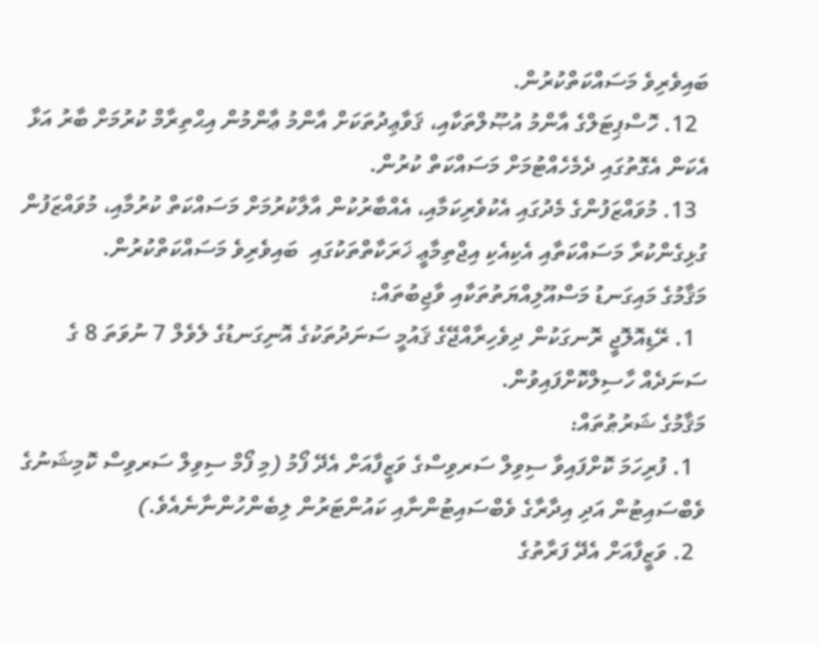ބައިވެރިވެ މަސައްކަތްކުރުން.
  12. ހޮސްޕިޓަލްގެ އާންމު އުޞޫލްތަކާއި، ޤަވާޢިދުތަކަށް އާންމު ޢާންމުން އިޙްތިރާމް ކުރުމަށް ބާރު އަޅާ އެކަން އެގޮތުގައި ދެމެހެއްޓުމަށް މަސައްކަތް ކުރުން.
  13. މުވައްޒަފުންގެ މެދުގައި އެކުވެރިކަމާއި، އެއްބާރުކުން އާލާކުރުމަށް މަސައްކަތް ކުރުމާއި، މުވައްޒަފުން ގުޅިގެންކުރާ މަސައްކަތާއި އެކިއެކި އިޖްތިމާޢީ ޚަރަކާތްތަކުގައި  ބައިވެރިވެ މަސައްކަތްކުރުން.
މަޤާމުގެ މައިގަނޑު މަސްއޫލިއްޔަތުތަކާއި ވާޖިބުތައް:
  1. ރޭޑިއޮލޮޖީ ރޮނގަކުން ދިވެހިރާއްޖޭގެ ޤައުމީ ސަނަދުތަކުގެ އޮނިގަނޑުގެ ލެވެލް 7 ނުވަތަ 8 ގެ ސަނަދެއް ހާސިލްކޮށްފައިވުން.
މަޤާމުގެ ޝަރުޠުތައް:
  1. ފުރިހަމަ ކޮށްފައިވާ ސިވިލް ސަރވިސްގެ ވަޒީފާއަށް އެދޭ ފޯމު (މި ފޯމް ސިވިލް ސަރވިސް ކޮމިޝަނުގެ ވެބްސައިޓުން އަދި އިދާރާގެ ވެބްސައިޓުންނާއި ކައުންޓަރުން ލިބެންހުންނާނެއެވެ.)
  2. ވަޒީފާއަށް އެދޭ ފަރާތުގެ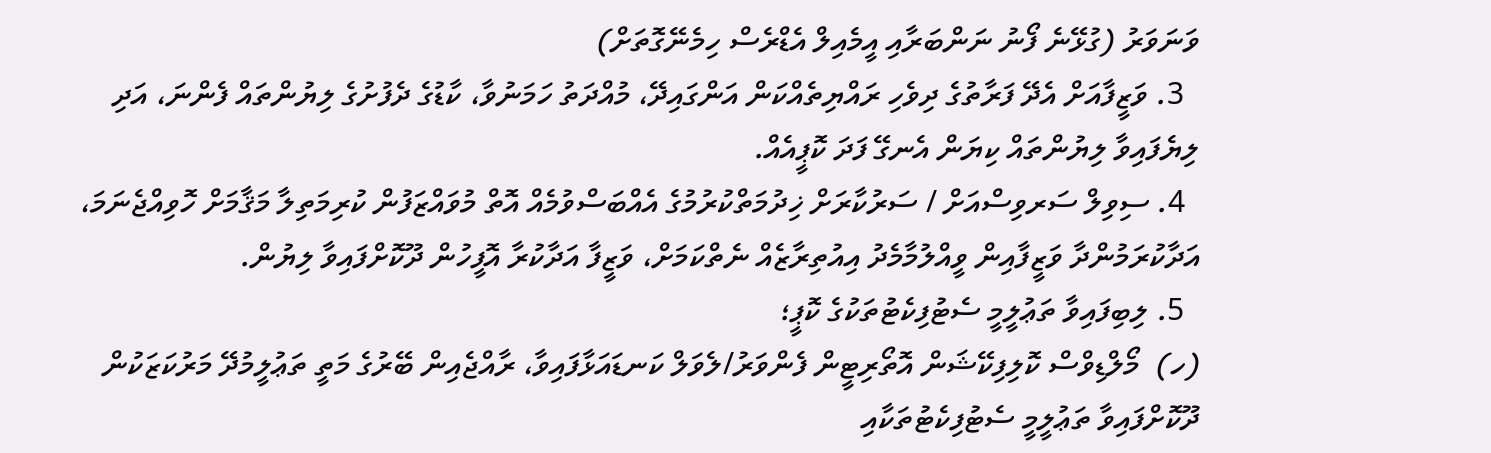ވަނަވަރު (ގުޅޭނެ ފޯނު ނަންބަރާއި އީމެއިލް އެޑްރެސް ހިމެނޭގޮތަށް)
  3. ވަޒީފާއަށް އެދޭ ފަރާތުގެ ދިވެހި ރައްޔިތެއްކަން އަންގައިދޭ، މުއްދަތު ހަމަނުވާ، ކާޑުގެ ދެފުށުގެ ލިޔުންތައް ފެންނަ، އަދި ލިޔެފައިވާ ލިޔުންތައް ކިޔަން އެނގޭ ފަދަ ކޮޕީއެއް.
  4. ސިވިލް ސަރވިސްއަށް / ސަރުކާރަށް ޚިދުމަތްކުރުމުގެ އެއްބަސްވުމެއް އޮތް މުވައްޒަފުން ކުރިމަތިލާ މަޤާމަށް ހޮވިއްޖެނަމަ، އަދާކުރަމުންދާ ވަޒީފާއިން ވީއްލުމާމެދު އިއުތިރާޒެއް ނެތްކަމަށް، ވަޒީފާ އަދާކުރާ އޮފީހުން ދޫކޮށްފައިވާ ލިޔުން.
  5. ލިބިފައިވާ ތަޢުލީމީ ސެޓުފިކެޓުތަކުގެ ކޮޕީ؛
(ހ)  މޯލްޑިވްސް ކޮލިފިކޭޝަން އޮތޯރިޓީން ފެންވަރު/ލެވަލް ކަނޑައަޅާފައިވާ، ރާއްޖެއިން ބޭރުގެ މަތީ ތަޢުލީމުދޭ މަރުކަޒަކުން ދޫކޮށްފައިވާ ތަޢުލީމީ ސެޓުފިކެޓުތަކާއި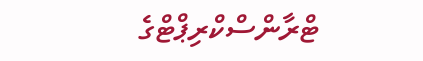ޓްރާންސްކްރިޕްޓްގެ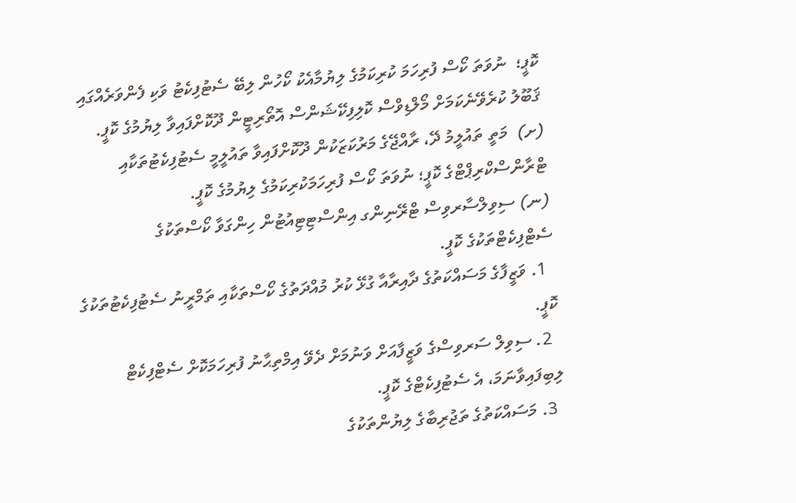ކޮޕީ؛  ނުވަތަ ކޯސް ފުރިހަމަ ކުރިކަމުގެ ލިޔުމާއެކު ކޯހުން ލިބޭ ސެޓުފިކެޓު ވަކި ފެންވަރެއްގައި ޤަބޫލު ކުރެވޭނެކަމަށް މޯލްޑިވްސް ކޮލިފިކޭޝަންސް އޮތޯރިޓީން ދޫކޮށްފައިވާ ލިޔުމުގެ ކޮޕީ.
(ށ)  މަތީ ތައުލީމު ދޭ، ރާއްޖޭގެ މަރުކަޒަކުން ދޫކޮށްފައިވާ ތައުލީމީ ސެޓުފިކެޓުތަކާއި ޓްރާންސްކްރިޕްޓްގެ ކޮޕީ؛ ނުވަތަ ކޯސް ފުރިހަމަކުރިކަމުގެ ލިޔުމުގެ ކޮޕީ.
(ނ) ސިވިލްސާރވިސް ޓްރޭނިންގ އިންސްޓިޓިއުޓުން ހިންގަވާ ކޯސްތަކުގެ ސެޓްފިކެޓްތަކުގެ ކޮޕީ.
  1. ވަޒީފާގެ މަސައްކަތުގެ ދާއިރާއާ ގުޅޭ ކުރު މުއްދަތުގެ ކޯސްތަކާއި ތަމްރީނު ސެޓުފިކެޓުތަކުގެ ކޮޕީ.
  2. ސިވިލް ސަރވިސްގެ ވަޒީފާއަށް ވަނުމަށް ދެވޭ އިމްތިޙާނު ފުރިހަމަކޮށް ސެޓްފިކެޓް ލިބިފައިވާނަމަ، އެ ސެޓުފިކެޓްގެ ކޮޕީ.
  3. މަސައްކަތުގެ ތަޖުރިބާގެ ލިޔުންތަކުގެ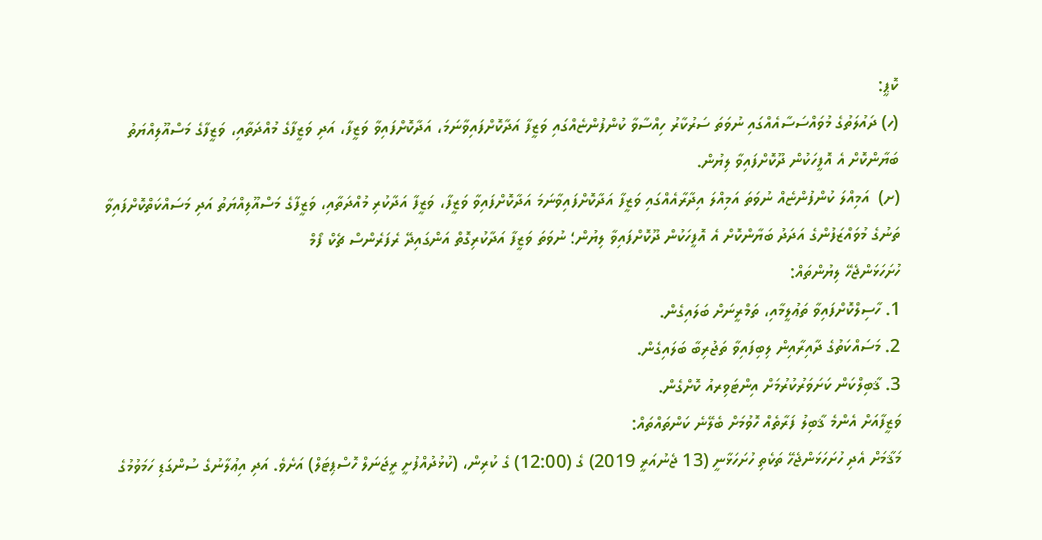ކޮޕީ:
(ހ) ދައުލަތުގެ މުވައްސަސާއެއްގައި ނުވަތަ ސަރުކާރު ހިއްސާވާ ކުންފުންޏެއްގައި ވަޒީފާ އަދާކޮށްފައިވާނަމަ، އަދާކޮށްފައިވާ ވަޒީފާ، އަދި ވަޒީފާގެ މުއްދަތާއި، ވަޒީފާގެ މަސްއޫލިއްޔަތު ބަޔާންކޮށް އެ އޮފީހަކުން ދޫކޮށްފައިވާ ލިޔުން.
(ށ)  އަމިއްލަ ކުންފުންޏެއް ނުވަތަ އަމިއްލަ އިދާރާއެއްގައި ވަޒީފާ އަދާކޮށްފައިވާނަމަ އަދާކޮށްފައިވާ ވަޒީފާ، ވަޒީފާ އަދާކުރި މުއްދަތާއި، ވަޒީފާގެ މަސްއޫލިއްޔަތު އަދި މަސައްކަތްކޮށްފައިވާ ތަނުގެ މުވައްޒަފުންގެ އަދަދު ބަޔާންކޮށް އެ އޮފީހަކުން ދޫކޮށްފައިވާ ލިޔުން؛ ނުވަތަ ވަޒީފާ އަދާކުރިގޮތް އަންގައިދޭ ރެފަރެންސް ޗެކް ފޯމް
ހުށަހަޅަންޖެހޭ ލިޔުންތައް:
1. ހާސިލްކޮށްފައިވާ ތަޢުލީމާއި، ތަމްރީނަށް ބަލައިގެން.
2. މަސައްކަތުގެ ދާއިރާއިން ލިބިފައިވާ ތަޖުރިބާ ބަލައިގެން.
3. ޤާބިލްކަން ކަށަވަރުކުރުމަށް އިންޓަވިރއު ކޮށްގެން.
ވަޒީފާއަށް އެންމެ ޤާބިލު ފަރާތެއް ހޮވުމަށް ބެލޭނެ ކަންތައްތައް:
މަޤާމަށް އެދި ހުށަހަޅަންޖެހޭ ތަކެތި ހުށަހަޅާނީ (13 ޖެނުއަރީ 2019) ގެ (12:00) ގެ ކުރިން، (ކުޅުދުއްފުށީ ރީޖަނަލް ހޮސްޕިޓަލް) އަށެވެ. އަދި އިޢުލާނުގެ ސުންގަޑި ހަމަވުމުގެ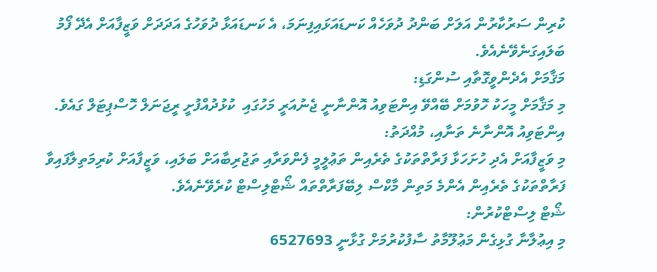ކުރިން ސަރުކާރުން އަލަށް ބަންދު ދުވަހެއް ކަނޑައަޅައިފިނަމަ، އެ ކަނޑައަޅާ ދުވަހުގެ އަދަދަށް ވަޒީފާއަށް އެދޭ ފޯމު ބަލައިގަނެވޭނެއެވެ.
މަޤާމަށް އެދެންވީގޮތާއި ސުންގަޑި:
މި މަޤާމަށް މީހަކު ހޮވުމަށް ބޭއްވޭ އިންޓަވިއު އޮންނާނީ ޖެނުއަރީ މަހުގައި  ކުޅުދުއްފުށީ ރީޖަނަލް ހޮސްޕިޓަލް ގައެވެ.
އިންޓަވިއު އޮންނާނެ ތަނާއި، މުއްދަތު:
މި ވަޒީފާއަށް އެދި ހުށަހަޅާ ފަރާތްތަކުގެ ތެރެއިން ތަޢުލީމީ ފެންވަރާއި ތަޖުރިބާއަށް ބަލައި، ވަޒީފާއަށް ކުރިމަތިލާފައިވާ ފަރާތްތަކުގެ ތެރެއިން އެންމެ މަތިން މާކްސް ލިބޭފަރާތްތައް ޝޯޓްލިސްޓް ކުރެވޭނެއެވެ.
ޝޯޓް ލިސްޓްކުރުން:
މި އިޢުލާނާ ގުޅިގެން މަޢުލޫމާތު ސާފުކުރުމަށް ގުޅާނީ 6527693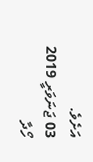އަށެވެ.
03 ޖަނަވަރީ 2019
ހޯދާ